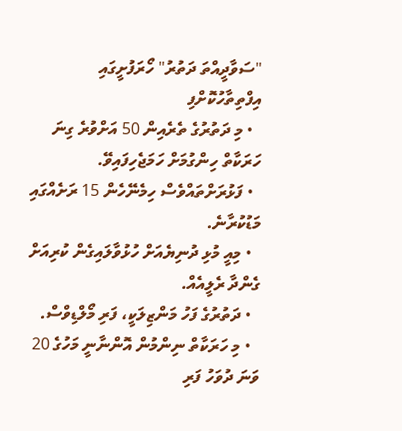"ސަވާދީއްތަ ދަތުރު" ހޯރަފުށީގައި އިފްތިތާހުކޮށްފި
  • މި ދަތުރުގެ ތެރެއިން 50 އަށްވުރެ ގިނަ ހަރަކާތް ހިންގުމަށް ހަމަޖެހިފައިވޭ.
  • ފަޅުރަށްތައްވެސް ހިމެނޭހެން 15 ރަށެއްގައި މަޑުކުރާނެ.
  • މިއީ މުޅި ދުނިޔެއަށް ހުޅުވާލައިގެން ކުރިއަށް ގެންދާ ރެލީއެއް.
  • ދަތުރުގެ ފަހު މަންޒިލަކީ، ފަރި މޯލްޑިވްސް.
  • މި ހަރަކާތް ނިންމުން އޮންނާނީ މަހުގެ 20 ވަނަ ދުވަހު ފަރި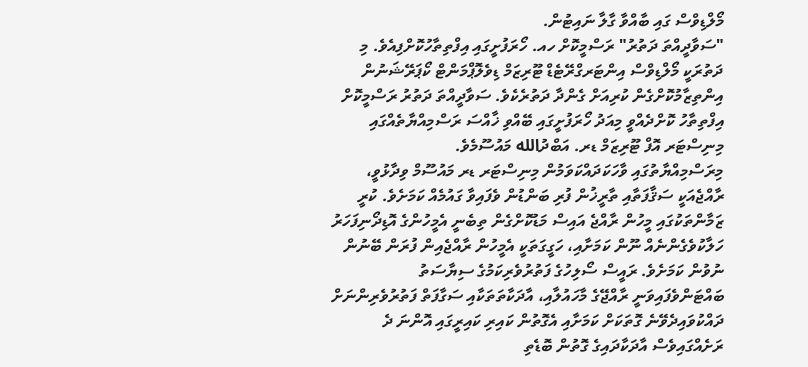މޯލްޑިވްސް ގައި ބާއްވާ ގާލާ ނައިޓުން.
"ސަވާދީއްތަ ދަތުރު" ރަސްމީކޮށް ހއ. ހޯރަފުށީގައި އިފްތިތާހުކޮށްފިއެވެ. މި ދަތުރަކީ މޯލްޑިވްސް އިންޓަރގްރޭޓެޑް ޓޫރިޒަމް ޑިވެލޮޕްމަންޓް ކޯޕަރޭޝަނުން އިންތިޒާމުކޮށްގެން ކުރިއަށް ގެންދާ ދަތުރެކެވެ. ސަވާދީއްތަ ދަތުރު ރަސްމީކޮށް އިފްތިތާހު ކޮށްދެއްވީ މިއަދު ހޯރަފުށީގައި ބޭއްވި ޚާއްސަ ރަސްމިއްޔާތެއްގައި މިނިސްޓަރ އޮފް ޓޫރިޒަމް ޑރ. އަބްދުالله މައުސޫމެވެ.
މިރަސްމިއްޔާތުގައި ވާހަކަދައްކަވަމުން މިނިސްޓަރ ޑރ މައުސޫމް ވިދާޅުވީ، ރާއްޖެއަކީ ސަޤާފަތާއި ތާރީޚުން ފުރި ބަންޑުން ވެފައިވާ ގައުމެއް ކަމަށެވެ. ކުރީ ޒަމާންތަކުގައި މީހުން ރާއްޖެ އައިސް މަޑުކޮށްގެން ތިބެނީ އެމީހުންގެ އޮޑިދޯނިފަހަރު ހަލާކުވެގެންނެއް ނޫން ކަމަށާއި، ހަގީގަތަކީ އެމީހުން ރާއްޖެއިން ފުރަން ބޭނުން ނުވުން ކަމަށެވެ. ރައީސް ސޯލިހުގެ ފަތުރުވެރިކަމުގެ ސިޔާސަތު ބައްޓަންވެފައިވަނީ ރާއްޖޭގެ މާހައުލާއި، އާދަކާތަތަކާއި ސަގާފަތް ފަތުރުވެރިންނަށް ދައްކުވައިދެވޭނެ ގޮތަކަށް ކަމަށާއި އެގޮތުން ކައިރި ކައިރީގައި އޮންނަ ދެ ރަށެއްގައިވެސް އާދަކާދައިގެ ގޮތުން ބޮޑެތި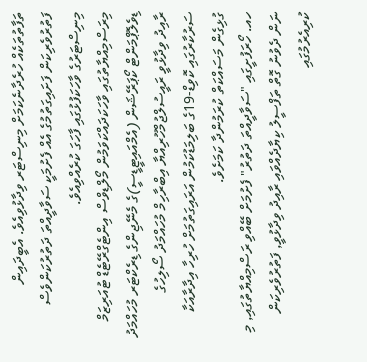ތަފާތުތަކެއް ހުރެދާނެކަމަށް މިނިސްޓަރ ވިދާޅުވިއެވެ. އެބީދައިން ފަތުރުވެރިކަން ފަށައިގަތުމުގެ އެއް ފެށުމަކީ ސަވާދީއްތަ ދަތުރުކަންވެސް މިނިސްޓަރުގެ ވާހަކަފުޅުގައި ފާހަގަ ކުރެއްވިއެވެ.
މިރަސްމިއްޔާތުގައި ވާހަކަދައްކަވަމުން މޯލްޑިވްސް އިންޓެގްރޭޓެޑް ޓުއަރިޒަމް ޑިވެލޮޕްމަންޓް ކޯޕަރޭޝަން (އެމްއައިޓީޑީސީ)ގެ މެނޭޖިންގެ ޑިރެކްޓަރ މުހައްމަދު ރާއިދު ވިދާޅުވީ ރައީސުލްޖުމްހޫރިއްޔާ އިބްރާހިމް މުހައްމަދު ސޯލިހުގެ ސަރުކާރުގައި ކޮވިޑް-19ގެ ބަލިމަޑުކަމުން އަރައިގަތުމަށް ހުރިހާ އިދާރާއަކާ ގުޅިގެން މަސައްކަތް ކުރަމުންދާ ކަމަށެވެ.
ހއ. ހޯރަފުށީގައި "ސަވާދީއްތަ ދަތުރު" ފެށުމަށް ބޭއްވި ރަސްމިއްޔާތުގައި, މި ނަން ދެވުނު ގޮތް ތަފްސީލު ކިޔާދެއްވައި ރާއިދު ވިދާޅުވީ, ފަތުރުވެރިކަން ކުރިއެރުމުގައި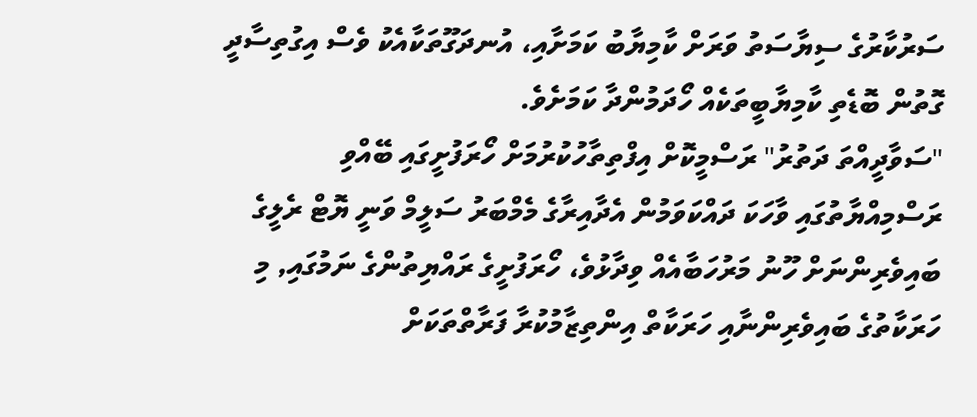ސަރުކާރުގެ ސިޔާސަތު ވަރަށް ކާމިޔާބު ކަމަށާއި، އުނދަގޫތަކާއެކު ވެސް އިގުތިސާދީ ގޮތުން ބޮޑެތި ކާމިޔާބީތަކެއް ހޯދަމުންދާ ކަމަށެވެ.
"ސަވާދީއްތަ ދަތުރު" ރަސްމީކޮށް އިފްތިތާހުކުރުމަށް ހޯރަފުށީގައި ބޭއްވި ރަސްމިއްޔާތުގައި ވާހަކަ ދައްކަވަމުން އެދާއިރާގެ މެމްބަރު ސަލީމް ވަނީ ޔޮޓް ރެލީގެ ބައިވެރިންނަށް ހޫނު މަރުހަބާއެއް ވިދާޅުވެ، ހޯރަފުށީގެ ރައްޔިތުންގެ ނަމުގައި, މި ހަރަކާތުގެ ބައިވެރިންނާއި ހަރަކާތް އިންތިޒާމުކުރާ ފަރާތްތަކަށް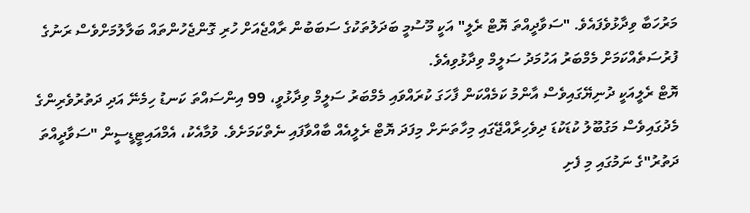މަރުހަބާ ވިދާޅުވެފައެވެ. "ސަވާދީއްތަ ޔޮޓް ރެލީ" އަކީ މޫސުމީ ބަދަލުތަކުގެ ސަބަބުން ރާއްޖެއަށް ހުރި ގޮންޖެހުންތައް ބަލާލުމަށްވެސް ރަނުގެ ފުރުސަތެއްކަމަށް މެމްބަރު އަހުމަދު ސަލީމް ވިދާޅުވިއެވެ.
ޔޮޓް ރެލީއަކީ ދުނިޔޭގައިވެސް އާންމު ކަމެއްކަން ފާހަގަ ކުރައްވައި މެމްބަރު ސަލީމް ވިދާޅުވީ، 99 އިންސައްތަ ކަނޑު ހިމެނޭ އަދި ދަތުރުވެރިންގެ މެދުގައިވެސް މަގުބޫލު ކުޑަކުޑަ ދިވެހިރާއްޖޭގައި މިހާތަނަށް މިފަދަ ޔޮޓް ރެލީއެއް ބާއްވާފައި ނެތްކަމަށެވެ. ވުމާއެކު، އެމްއައިޓީޑީސީން "ސަވާދީއްތަ ދަތުރު"ގެ ނަމުގައި މި ފެށި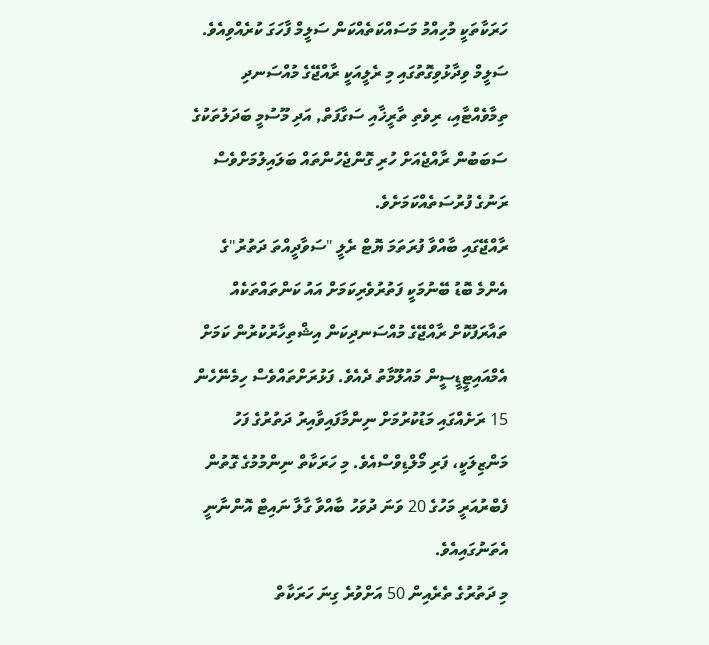ހަރަކާތަކީ މުހިއްމު މަސައްކަތެއްކަން ސަލީމް ފާހަގަ ކުރެއްވިއެވެ. ސަލީމް ވިދާޅުވިގޮތުގައި މި ރެލީއަކީ ރާއްޖޭގެ މުއްސަނދި ތިމާވެއްޓާއި، ރިވެތި ތާރީޚާއި ސަގާފަތް, އަދި މޫސުމީ ބަދަލުތަކުގެ ސަބަބުން ރާއްޖެއަށް ހުރި ގޮންޖެހުންތައް ބަލައިލުމަށްވެސް ރަނުގެ ފުރުސަތެއްކަމަށެވެ.
ރާއްޖޭގައި ބާއްވާ ފުރަތަމަ ޔޮޓް ރެލީ "ސަވާދީއްތަ ދަތުރު"ގެ އެންމެ ބޮޑު ބޭނުމަކީ ފަތުރުވެރިކަމަށް އައު ކަންތައްތަކެއް ތައާރަފުކޮށް ރާއްޖޭގެ މުއްސަނދިކަން އިޝްތިހާރުކުރުން ކަމަށް އެމްއައިޓީޑީސީން މައުލޫމާތު ދެއެވެ. ފަޅުރަށްތައްވެސް ހިމެނޭހެން 15 ރަށެއްގައި މަޑުކުރުމަށް ނިންމާފައިވާއިރު ދަތުރުގެ ފަހު މަންޒިލަކީ، ފަރި މޯލްޑިވްސްއެވެ. މި ހަރަކާތް ނިންމުމުގެ ގޮތުން ފެބްރުއަރީ މަހުގެ 20 ވަނަ ދުވަހު ބާއްވާ ގާލާ ނައިޓް އޮންނާނީ އެތަނުގައިއެވެ.
މި ދަތުރުގެ ތެރެއިން 50 އަށްވުރެ ގިނަ ހަރަކާތް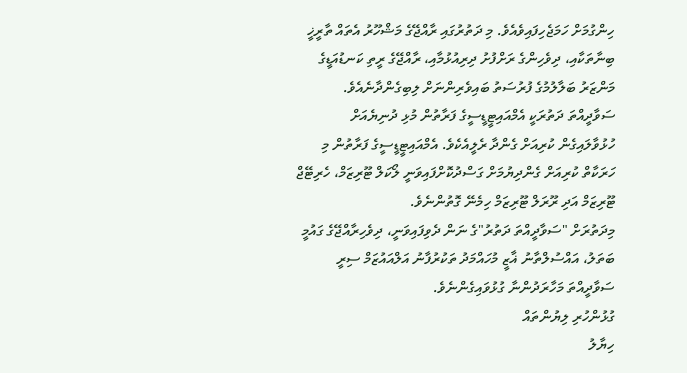ހިންގުމަށް ހަމަޖެހިފައިވެއެވެ. މި ދަތުރުގައި ރާއްޖޭގެ މަޝްހޫރު އެތައް ތާރީޚީ ބިނާތަކާއި، ދިވެހިންގެ ރަށްފުށު ދިރިއުޅުމާއި، ރާއްޖޭގެ ރީތި ކަނޑުއަޑީގެ މަންޒަރު ބަލާލުމުގެ ފުރުސަތު ބައިވެރިންނަށް ލިބިގެންދާނެއެވެ.
ސަވާދީއްތަ ދަތުރަކީ އެމްއައިޓީޑީސީގެ ފަރާތުން މުޅި ދުނިޔެއަށް ހުޅުވާލައިގެން ކުރިއަށް ގެންދާ ރެލީއެކެވެ. އެމްއައިޓީޑީސީގެ ފަރާތުން މި ހަރަކާތް ކުރިއަށް ގެންދިޔުމަށް ގަސްދުކޮށްފައިވަނީ ލޯކަލް ޓޫރިޒަމް، ހެރިޓޭޖް ޓޫރިޒަމް އަދި ރޫރަލް ޓޫރިޒަމް ހިމެނޭ ގޮތުންނެވެ.
މިދަތުރަށް "ސަވާދީއްތަ ދަތުރު"ގެ ނަން ދެވިފައިވަނީ، ދިވެހިރާއްޖޭގެ ގައުމީ ބަތަލު، އައްސުލްތާނު ޣާޒީ މުހައްމަދު ތަކުރުފާނު އަލްއައުޒަމް ސިރީ ސަވާދީއްތަ މަހާރަދުންނާ ގުޅުވައިގެންނެވެ.
ގުޅުންހުރި ލިޔުންތައް
ހިޔާލު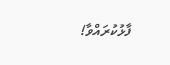ފާޅުކުރައްވާ!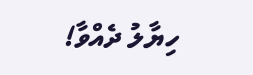ހިޔާލު ދެއްވާ!